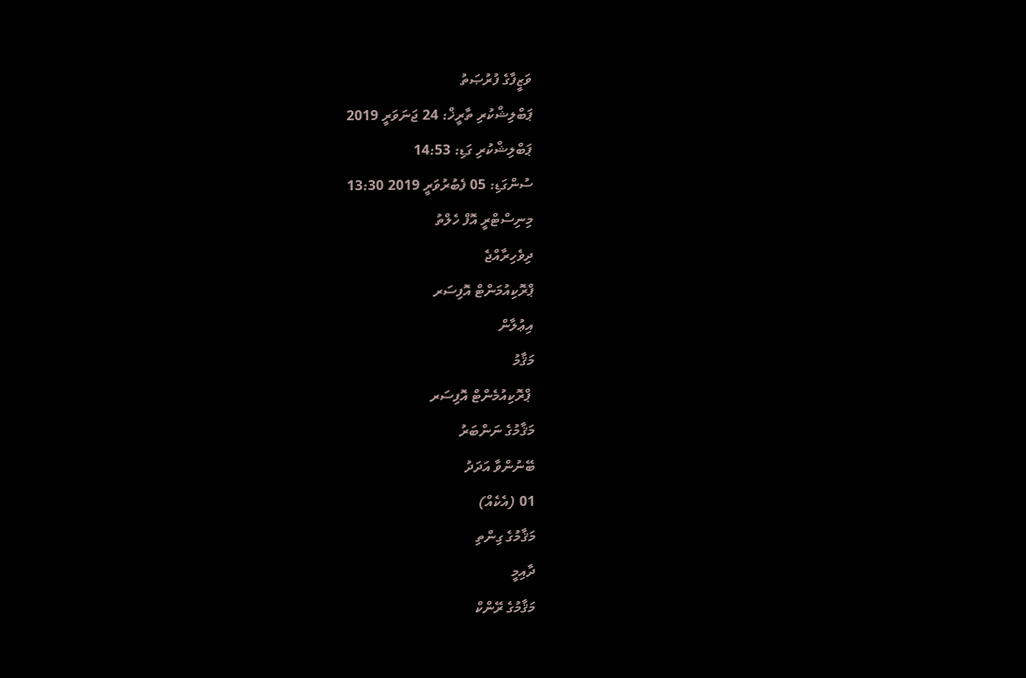ވަޒީފާގެ ފުރުޞަތު
ޕަބްލިޝްކުރި ތާރީޚް: 24 ޖަނަވަރީ 2019
ޕަބްލިޝްކުރި ގަޑި: 14:53
ސުންގަޑި: 05 ފެބުރުވަރީ 2019 13:30
މިނިސްޓްރީ އޮފް ހެލްތު
ދިވެހިރާއްޖެ
ޕްރޮކިއުމަންޓް އޮފިސަރ
އިޢުލާން
މަޤާމު
 ޕްރޮކިއުމެންޓް އޮފިސަރ
މަޤާމުގެ ނަންބަރު
ބޭނުންވާ އަދަދު
01 (އެކެއް)
މަޤާމުގެ ގިންތި
ދާއިމީ
މަޤާމުގެ ރޭންކް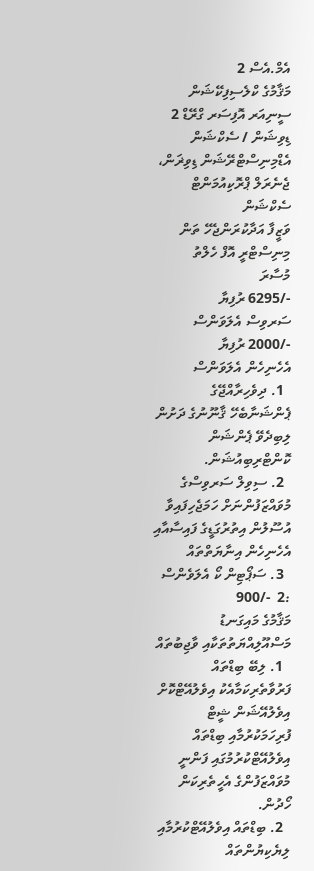އެމް.އެސް 2
މަޤާމުގެ ކްލެސިފިކޭޝަން
ސީނިއަރ އޮފިސަރ ގްރޭޑް 2
ޑިވިޝަން / ސެކްޝަން
އެޑްމިނިސްޓްރޭޝަން ޑިވިޜަން، ޖެނެރަލް ޕްރޮކިއުމަންޓް ސެކްޝަން
ވަޒީފާ އަދާކުރަންޖެހޭ ތަން
މިނިސްޓްރީ އޮފް ހެލްތު
މުސާރަ
-/6295 ރުފިޔާ
ސަރވިސް އެލަވަންސް
-/2000 ރުފިޔާ
އެހެނިހެން އެލަވަންސް
  1. ދިވެހިރާއްޖޭގެ ޕެންޝަނާބެހޭ ޤާނޫނުގެ ދަށުން ލިބިދެވޭ ޕެންޝަން ކޮންޓްރިބިއުޝަން.
  2. ސިވިލް ސަރވިސްގެ މުވައްޒަފުންނަށް ހަމަޖެހިފައިވާ އުސޫލުން އިތުރުގަޑީގެ ފައިސާއާއި އެހެނިހެން އިނާޔަތްތައް
  3. ސަޕޯޓިން ކޯ އެލަވެންސް :2  -/900
މަޤާމުގެ މައިގަނޑު މަސްއޫލިއްޔަތުތަކާއި ވާޖިބުތައް
  1. ލިބޭ ބިޑްތައް ފަރުވާތެރިކަމާއެކު އިވެލުއޭޓްކޮށް އިވެލުއޭޝަން ޝީޓް ފުރިހަމަކުރުމާއި ބިޑްތައް އިވެލުއޭޓްކުރުމުގައި ފަންނީ މުވައްޒަފުންގެ އެހީތެރިކަން ހޯދުން.
  2. ބިޑްތައް އިވެލުއޭޓްކުރުމާއި ލިޔެކިޔުންތައް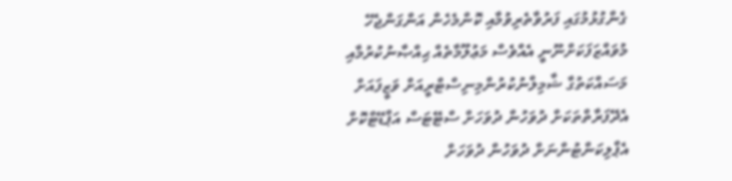ގެންގުޅުމުގައި ފަރުވާތެރިވުމާއި ކޮންމެހެން އަންގަންޖެހޭ މުވައްޒަފަކަށްނޫނީ އެއްވެސް މަޢުލޫމާތެއް ޙިއްޞާނުކުރުމާއި މަސައްކަތުގާ ޝާމިލްނުކުރުންމިނިސްޓްރީއަށް ވަޒީފައަށް އެދޭފަރާތްތަކަށް ދުވަހުން ދުވަހަށް ސްޓޭޓަސް އަޕްޑޭޓްކޮށް އެޕްލިކަންޓުންނަށް ދުވަހުން ދުވަހަށް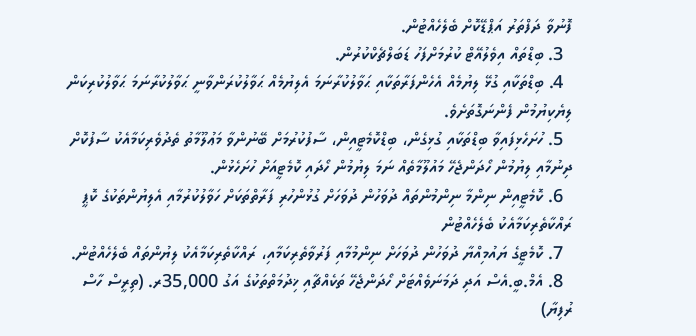ފޮނުވާ ދަފްތަރު އަޕްޑޭކޮށް ބެލެހެއްޓުން.
  3. ބިޑްތައް އިވެލުއޭޓް ކުރުމަށްފަހު ޑަބަލްޗެކްކުރުން.
  4. ބިޑްތަކާއި ގުޅޭ ލިޔުމެއް އެހެންފަރާތަކާއި ޙަވާލުކުރާނަމަ އެލިޔުމެއް ޙަވާލުކުރަންވާނީ ޙަވާލުކުރާނަމަ ޙަވާލުކުރިކަން ލިޔެކިޔުމުން ފެންނަގޮތަށެވެ.
  5. ހުށަހެޅިފައިވާ ބިޑްތަކާއި ގުޅިގެން، ބިޑްކޮމެޓީއިން، ސާފުކުރުމަށް ބޭނުންވާ މަޢުލޫމާތު ތެދުވެރިކަމާއެކު ސާފުކޮށް ދިނުމާއި ލިޔުމުން ހޯދަންޖެހޭ މައުލޫމާތެއް ނަމަ ލިޔުމުން ހޯދައި ކޮމެޓީއަށް ހުށަހެޅުން.
  6. ކޮމެޓީއިން ނިންމާ ނިންމުންތައް ދުވަހުން ދުވަހަށް ގުޅުންހުރި ފަރާތްތަކަށް ހަވާލުކުރުމާއި އެލިޔުންތަކުގެ ކޮޕީ ރައްކާތެރިކަމާއެކު ބެލެހެއްޓުން
  7. ކޮމެޓީގެ ޔައުމިއްޔާ ދުވަހުން ދުވަހަށް ނިންމުމާއި ފަރުވާތެރިކަމާއި، ރައްކާތެރިކަމާއެކު ލިޔުންތައް ބެލެހެއްޓުން.
  8. އެމް.ބީ.އެސް އަދި ދަމަނަވެއްޓަށް ހޯދަންޖެހޭ ތަކެއްޗާއި ޚިދުމަތްތަކުގެ އަގު 35,000ރ. (ތިރީސް ހާސް ރުފިޔާ)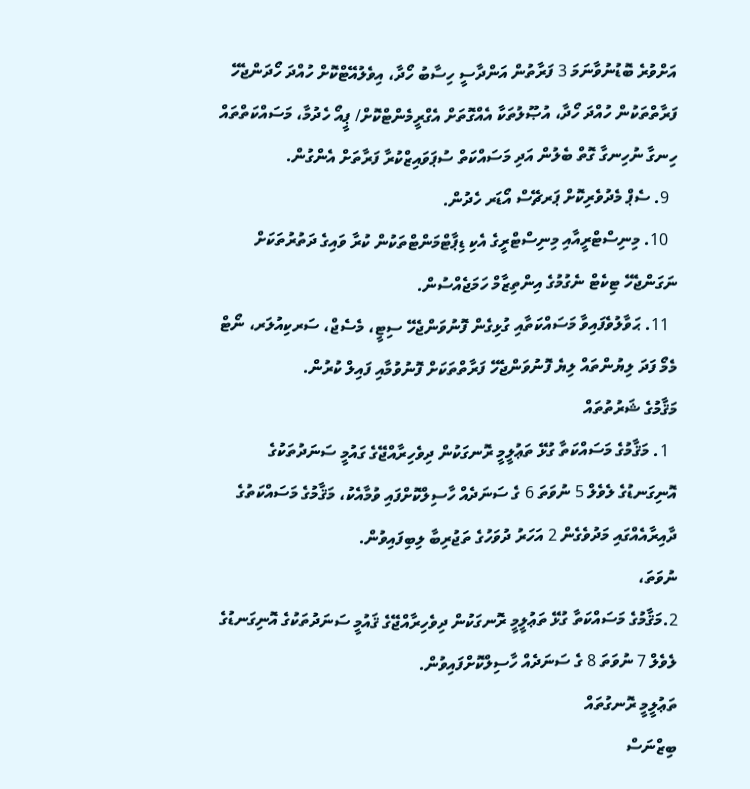އަށްވުރެ ބޮޑުނުވާނަމަ 3 ފަރާތުން އަންދާސީ ހިސާބު ހޯދާ، އިވެލުއޭޓްކޮށް ހުއްދަ ހޯދަންޖެހޭ ފަރާތްތަކުން ހުއްދަ ހޯދާ، އުޞޫލުތަކާ އެއްގޮތަށް އެގްރީމެންޓްކޮށް/ ޕީއޯ ހެދުމާ، މަސައްކަތްތައް ހިނގާ ނުހިނގާ ގޮތް ބެލުން އަދި މަސައްކަތް ސުޕަވައިޒްކުރާ ފަރާތަށް އެންގުން.
  9. ސެޕް މެދުވެރިކޮށް ޕަރޗޭސް އޯޑަރ ހެދުން.
  10. މިނިސްޓްރީއާއި މިނިސްޓްރީގެ އެކި ޑިޕާޓްމަންޓްތަކުން ކުރާ ވައިގެ ދަތުރުތަކަށް ނަގަންޖެހޭ ޓިކެޓް ނެގުމުގެ އިންތިޒާމް ހަމަޖެއްސުން.
  11. ޙަވާލުވެފައިވާ މަސައްކަތާއި ގުޅިގެން ފޮނުވަންޖެހޭ ސިޓީ، މެސެޖް، ސަރކިއުލަރ، ނޯޓް މެމޯ ފަދަ ލިޔުންތައް ލިޔެ ފޮނުވަންޖެހޭ ފަރާތްތަކަށް ފޮނުވުމާއި ފައިލް ކުރުން.
މަޤާމުގެ ޝަރުތުތައް
  1. މަޤާމުގެ މަސައްކަތާ ގުޅޭ ތަޢުލީމީ ރޮނގަކުން ދިވެހިރާއްޖޭގެ ގައުމީ ސަނަދުތަކުގެ އޮނިގަނޑުގެ ލެވެލް 5 ނުވަތަ 6 ގެ ސަނަދެއް ހާސިލްކޮށްފައި ވުމާއެކު، މަޤާމުގެ މަސައްކަތުގެ ދާއިރާއެއްގައި މަދުވެގެން 2 އަހަރު ދުވަހުގެ ތަޖުރިބާ ލިބިފައިވުން.
ނުވަތަ،
2.މަޤާމުގެ މަސައްކަތާ ގުޅޭ ތަޢުލީމީ ރޮނގަކުން ދިވެހިރާއްޖޭގެ ޤައުމީ ސަނަދުތަކުގެ އޮނިގަނޑުގެ ލެވެލް 7 ނުވަތަ 8 ގެ ސަނަދެއް ހާސިލްކޮށްފައިވުން.
ތަޢުލީމީ ރޮނގުތައް
ބިޒްނަސް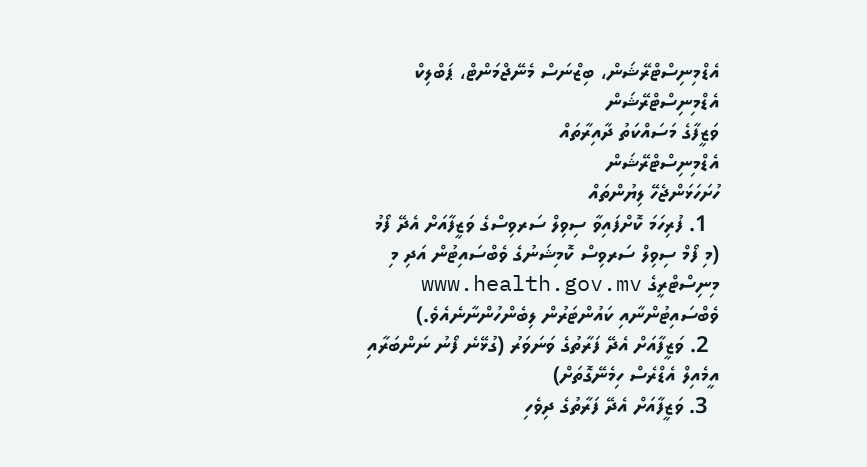އެޑްމިނިސްޓްރޭޝަން، ބިޒްނަސް މެނޭޖްމަންޓް، ޕަބްލިކް އެޑްމިނިސްޓްރޭޝަން
ވަޒީފާގެ މަސައްކަތު ދާއިރާތައް
އެޑްމިނިސްޓްރޭޝަން
ހުށަހަޅަންޖެހޭ ލިޔުންތައް
  1. ފުރިހަމަ ކޮށްފައިވާ ސިވިލް ސަރވިސްގެ ވަޒީފާއަށް އެދޭ ފޯމު (މި ފޯމް ސިވިލް ސަރވިސް ކޮމިޝަނުގެ ވެބްސައިޓުން އަދި މި މިނިސްޓްރީގެ www.health.gov.mv  ވެބްސައިޓުންނާއި ކައުންޓަރުން ލިބެންހުންނާނެއެވެ.)
  2. ވަޒީފާއަށް އެދޭ ފަރާތުގެ ވަނަވަރު (ގުޅޭނެ ފޯނު ނަންބަރާއި އީމެއިލް އެޑްރެސް ހިމެނޭގޮތަށް)
  3. ވަޒީފާއަށް އެދޭ ފަރާތުގެ ދިވެހި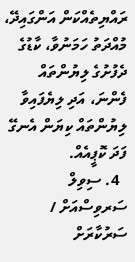ރައްޔިތެއްކަން އަންގައިދޭ، މުއްދަތު ހަމަނުވާ، ކާޑުގެ ދެފުށުގެ ލިޔުންތައް ފެންނަ، އަދި ލިޔެފައިވާ ލިޔުންތައް ކިޔަން އެނގޭ ފަދަ ކޮޕީއެއް.
  4. ސިވިލް ސަރވިސްއަށް / ސަރުކާރަށް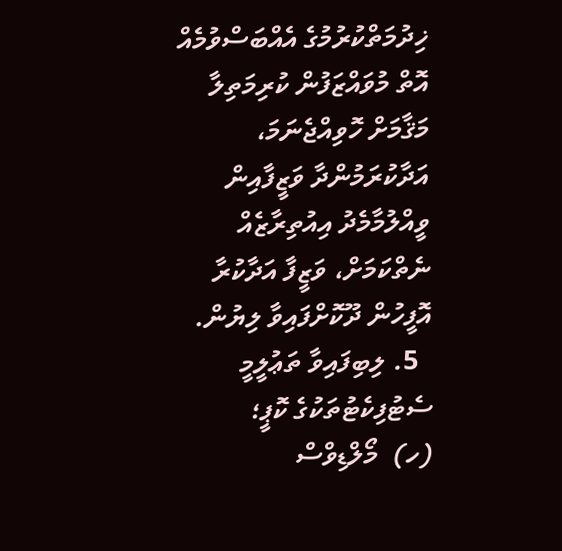ޚިދުމަތްކުރުމުގެ އެއްބަސްވުމެއް އޮތް މުވައްޒަފުން ކުރިމަތިލާ މަޤާމަށް ހޮވިއްޖެނަމަ، އަދާކުރަމުންދާ ވަޒީފާއިން ވީއްލުމާމެދު އިއުތިރާޒެއް ނެތްކަމަށް، ވަޒީފާ އަދާކުރާ އޮފީހުން ދޫކޮށްފައިވާ ލިޔުން.
  5. ލިބިފައިވާ ތަޢުލީމީ ސެޓުފިކެޓުތަކުގެ ކޮޕީ؛
(ހ)  މޯލްޑިވްސް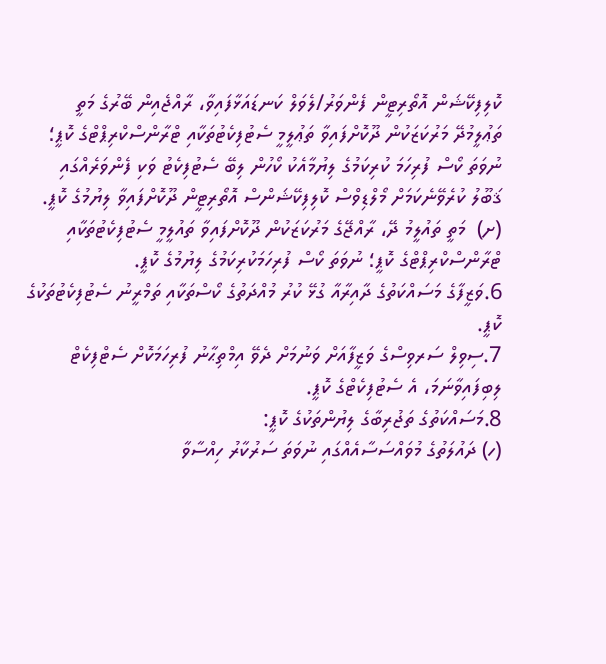ކޮލިފިކޭޝަން އޮތޯރިޓީން ފެންވަރު/ލެވަލް ކަނޑައަޅާފައިވާ، ރާއްޖެއިން ބޭރުގެ މަތީ ތަޢުލީމުދޭ މަރުކަޒަކުން ދޫކޮށްފައިވާ ތަޢުލީމީ ސެޓުފިކެޓުތަކާއި ޓްރާންސްކްރިޕްޓްގެ ކޮޕީ؛ ނުވަތަ ކޯސް ފުރިހަމަ ކުރިކަމުގެ ލިޔުމާއެކު ކޯހުން ލިބޭ ސެޓުފިކެޓު ވަކި ފެންވަރެއްގައި ޤަބޫލު ކުރެވޭނެކަމަށް މޯލްޑިވްސް ކޮލިފިކޭޝަންސް އޮތޯރިޓީން ދޫކޮށްފައިވާ ލިޔުމުގެ ކޮޕީ.
(ށ)  މަތީ ތައުލީމު ދޭ، ރާއްޖޭގެ މަރުކަޒަކުން ދޫކޮށްފައިވާ ތައުލީމީ ސެޓުފިކެޓުތަކާއި ޓްރާންސްކްރިޕްޓްގެ ކޮޕީ؛ ނުވަތަ ކޯސް ފުރިހަމަކުރިކަމުގެ ލިޔުމުގެ ކޮޕީ.
6.ވަޒީފާގެ މަސައްކަތުގެ ދާއިރާއާ ގުޅޭ ކުރު މުއްދަތުގެ ކޯސްތަކާއި ތަމްރީނު ސެޓުފިކެޓުތަކުގެ ކޮޕީ.
7.ސިވިލް ސަރވިސްގެ ވަޒީފާއަށް ވަނުމަށް ދެވޭ އިމްތިޙާނު ފުރިހަމަކޮށް ސެޓްފިކެޓް ލިބިފައިވާނަމަ، އެ ސެޓުފިކެޓްގެ ކޮޕީ.
8.މަސައްކަތުގެ ތަޖުރިބާގެ ލިޔުންތަކުގެ ކޮޕީ:
(ހ) ދައުލަތުގެ މުވައްސަސާއެއްގައި ނުވަތަ ސަރުކާރު ހިއްސާވާ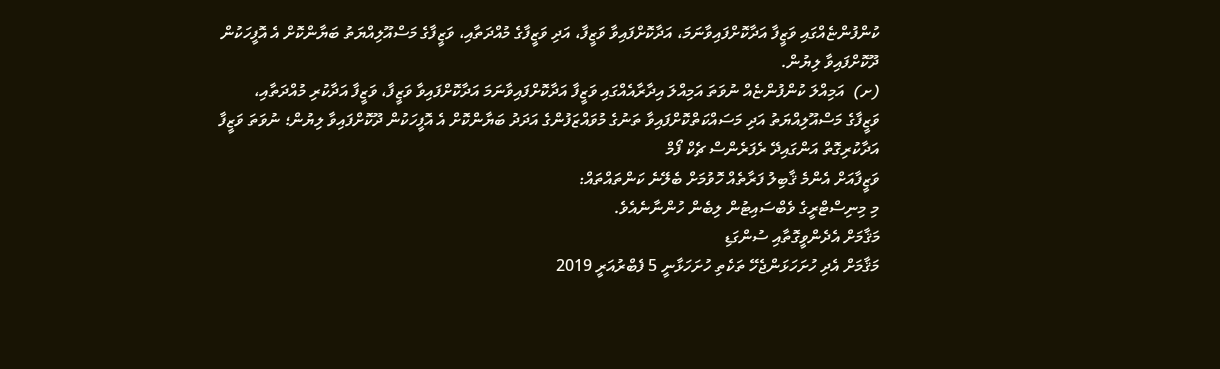ކުންފުންޏެއްގައި ވަޒީފާ އަދާކޮށްފައިވާނަމަ، އަދާކޮށްފައިވާ ވަޒީފާ، އަދި ވަޒީފާގެ މުއްދަތާއި، ވަޒީފާގެ މަސްއޫލިއްޔަތު ބަޔާންކޮށް އެ އޮފީހަކުން ދޫކޮށްފައިވާ ލިޔުން.
(ށ)  އަމިއްލަ ކުންފުންޏެއް ނުވަތަ އަމިއްލަ އިދާރާއެއްގައި ވަޒީފާ އަދާކޮށްފައިވާނަމަ އަދާކޮށްފައިވާ ވަޒީފާ، ވަޒީފާ އަދާކުރި މުއްދަތާއި، ވަޒީފާގެ މަސްއޫލިއްޔަތު އަދި މަސައްކަތްކޮށްފައިވާ ތަނުގެ މުވައްޒަފުންގެ އަދަދު ބަޔާންކޮށް އެ އޮފީހަކުން ދޫކޮށްފައިވާ ލިޔުން؛ ނުވަތަ ވަޒީފާ އަދާކުރިގޮތް އަންގައިދޭ ރެފަރެންސް ޗެކް ފޯމް
ވަޒީފާއަށް އެންމެ ޤާބިލު ފަރާތެއް ހޮވުމަށް ބެލޭނެ ކަންތައްތައް:
މި މިނިސްޓްރީގެ ވެބްސައިޓުން ލިބެން ހުންނާނެއެވެ.
މަޤާމަށް އެދެންވީގޮތާއި ސުންގަޑި
މަޤާމަށް އެދި ހުށަހަޅަންޖެހޭ ތަކެތި ހުށަހަޅާނީ 5 ފެބްރުއަރީ 2019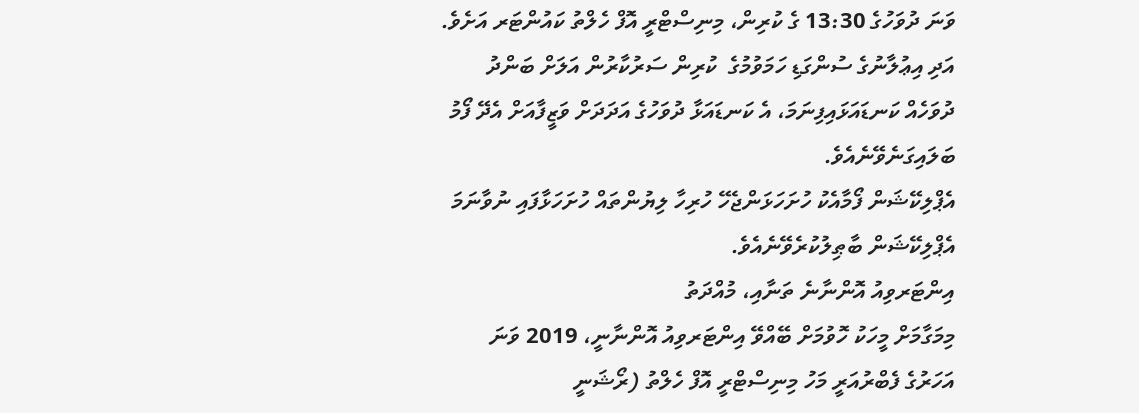ވަނަ ދުވަހުގެ 13:30 ގެ ކުރިން، މިނިސްޓްރީ އޮފް ހެލްތު ކައުންޓަރ އަށެވެ. އަދި އިޢުލާނުގެ ސުންގަޑި ހަމަވުމުގެ  ކުރިން ސަރުކާރުން އަލަށް ބަންދު ދުވަހެއް ކަނޑައަޅައިފިނަމަ، އެ ކަނޑައަޅާ ދުވަހުގެ އަދަދަށް ވަޒީފާއަށް އެދޭ ފޯމު ބަލައިގަނެވޭނެއެވެ.
އެޕްލިކޭޝަން ފޯމާއެކު ހުށަހަޅަންޖެހޭ ހުރިހާ ލިޔުންތައް ހުށަހަޅާފައި ނުވާނަމަ އެޕްލިކޭޝަން ބާޠިލުކުރެވޭނެއެވެ.
އިންޓަރވިއު އޮންނާނެ ތަނާއި، މުއްދަތު
މިމަގާމަށް މީހަކު ހޮވުމަށް ބޭއްވޭ އިންޓަރވިއު އޮންނާނީ، 2019 ވަނަ އަހަރުގެ ފެބްރުއަރީ މަހު މިނިސްޓްރީ އޮފް ހެލްތު (ރޯޝަނީ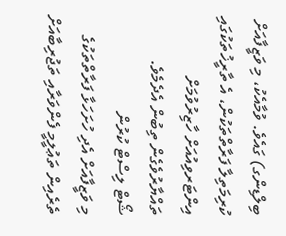ބިލްޑިންގ) ގައެވެ. ވުމާއެކު، މި ވަޒީފާއަށް ކުރިމަތިލާ ފަރާތްތަކުން، އެ ތާރީޚުތަކުގައި އިންޓަރވިއުއަށް ހާޒިރުވުމަށް ތައްޔާރުވެގެން ތިބުން އެދެމެވެ.
ޝޯޓް ލިސްޓް ކުރުން
މި ވަޒީފާއަށް އެދި ހުށަހަޅާ ފަރާތްތަކުގެ ތެރެއިން ތަޢުލީމީ ފެންވަރާއި ތަޖުރިބާއަށް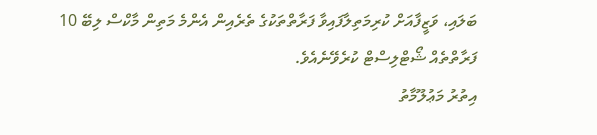ބަލައި، ވަޒީފާއަށް ކުރިމަތިލާފައިވާ ފަރާތްތަކުގެ ތެރެއިން އެންމެ މަތިން މާކްސް ލިބޭ 10 ފަރާތްތެއް ޝޯޓްލިސްޓް ކުރެވޭނެއެވެ.
އިތުރު މަޢުލޫމާތު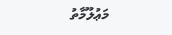މަޢުލޫމާތު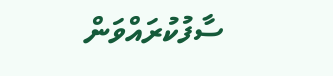ސާފުކުރައްވަން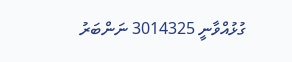ގުޅުއްވާނީ 3014325 ނަންބަރު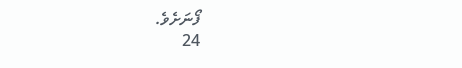ފޯނަށެވެ.
24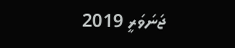ޖަނަވަރީ 2019